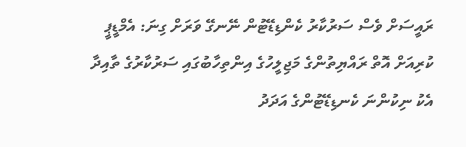ރައީސަށް ވެސް ސަރުކާރު ކެންޑިޑޭޓުން ނޭނގޭ ވަރަށް ގިނަ: އެމްޑީޕީ
ކުރިއަށް އޮތް ރައްޔިތުންގެ މަޖިލީހުގެ އިންތިހާބުގައި ސަރުކާރުގެ ތާއިދާ އެކު ނިކުންނަ ކެނޑިޑޭޓުންގެ އަދަދު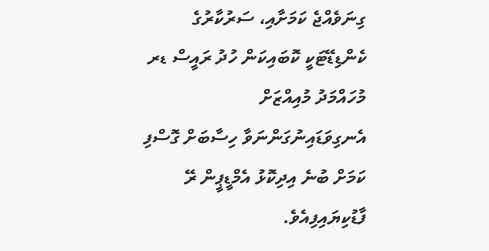ގިނަވެއްޖެ ކަމަށާއި، ސަރުކާރުގެ ކެންޑިޑޭޓަކީ ކޮބައިކަން ހުދު ރައީސް ޑރ މުހައްމަދު މުއިއްޒަށް އެނގިވަޑައިނުގަންނަވާ ހިސާބަށް ގޮސްފި ކަމަށް ބުނެ އިދިކޮޅު އެމްޑީޕީން ރޭ ފާޑުކިޔައިފިއެވެ.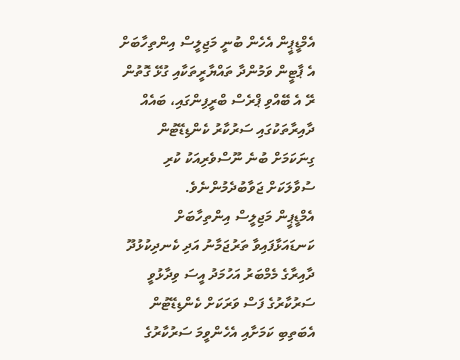އެމްޑީޕީން އެހެން ބުނީ މަޖިލީސް އިންތިހާބަށް އެ ޕާޓީން ވަމުންދާ ތައްޔާރީތަކާއި ގުޅޭ ގޮތުން ރޭ އެ ބޭއްވި ޕްރެސް ބްރީފިންގައި، ބައެއް ދާއިރާތަކުގައި ސަރުކާރު ކެންޑިޑޭޓުން ގިނަކަމަށް ބުނެ ނޫސްވެރިއަކު ކުރި ސުވާލަކަށް ޖަވާބުދެމުންނެވެ.
އެމްޑީޕީން މަޖިލީސް އިންތިހާބަށް ކަނޑައަޅާފައިވާ ތަރުޖަމާނު އަދި ކެނދިކުޅުދޫ ދާއިރާގެ މެމްބަރު އަހުމަދު އީސަ ވިދާޅުވީ ސަރުކާރުގެ ފަސް ވަރަކަށް ކެންޑިޑޭޓުން އެބަތިބި ކަމަށާއި އެހެންވީމަ ސަރުކާރުގެ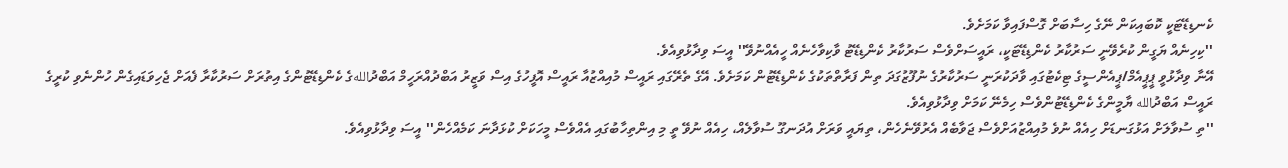ކެނޑިޑޭޓަކީ ކޮބައިކަން ނޭގެ ހިސާބަށް ގޮސްފައިވާ ކަމަށެވެ.
''ކިހިނެއް ޔަގީން ކުރެވޭނީ ސަރުކާރު ކެންޑިޑޭޓަކީ، ރައީސަށްވެސް ސަރުކާރު ކެންޑިޑޭޓު ވާކިވާހެނެއް ހީއެއްނުވޭ'' އީސަ ވިދާޅުވިއެވެ.
އޭނާ ވިދާޅުވީ ޕީޕީއެމް/ޕީއެންސީގެ ޓިކެޓުގައި ވާދަކުރަނީ ސަރުކާރުގެ ނުފޫޒުގަދަ ތިން ފަރާތްތަކުގެ ކެންޑިޑޭޓުން ކަމަށެވެ. އޭގެ ތެރޭގައި ރައީސް މުއިއްޒުއާ ރައީސް އޮފީހުގެ އިސް ވަޒީރު އަބްދުއްރަހީމް އަބްދުاللهގެ ކެންޑިޑޭޓުންގެ އިތުރަށް ސަރުކާރާ ފެއަށް ޖެހިވަޑައިގެން ހުންނެވި ކުރީގެ ރައީސް އަބްދުالله ޔާމީންގެ ކެންޑިޑޭޓުންވެސް ހިމެނޭ ކަމަށް ވިދާޅުވިއެވެ.
''ތި ސުވާލަށް އަޅުގަނޑަށް ހިއެއް ނުވެ މުއިއްޒުއަށްވެސް ޖަވާބެއް އެރުވޭނެހެން، ތިޔައީ ވަރަށް އުދަނގޫ ސުވާލެއް، ހިއެއް ނުވޭ ތީ މި އިންތިހާބުގައި އެއްވެސް މީހަކަށް ކުޅަދާނަ ކަމެއްހެން'' އީސަ ވިދާޅުވިއެވެ.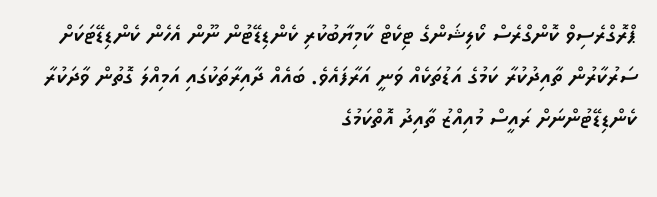ޕްރޮގްރެސިވް ކޮންގްރެސް ކޯލިޝަންގެ ޓިކެޓް ކާމިޔާބުކުރި ކެންޑިޑޭޓުން ނޫން އެހެން ކެންޑިޑޭޓަކަށް ސަރުކާރުން ތާއިދުކުރާ ކަމުގެ އަޑުތަކެއް ވަނީ އަރާފައެވެ. ބައެއް ދާއިރާތަކުގައި އަމިއްލަ ގޮތުން ވާދަކުރާ ކެންޑިޑޭޓުންނަށް ރައީސް މުއިއްޒު ތާއިދު އޮތްކަމުގެ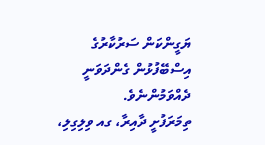ޔަގީންކަން ސަރުކާރުގެ އިސްބޭފުޅުން ގެންދަވަނީ ދެއްވަމުންނެވެ.
ތިމަރަފުށީ ދާއިރާ، ގއ ވިލިގިލި،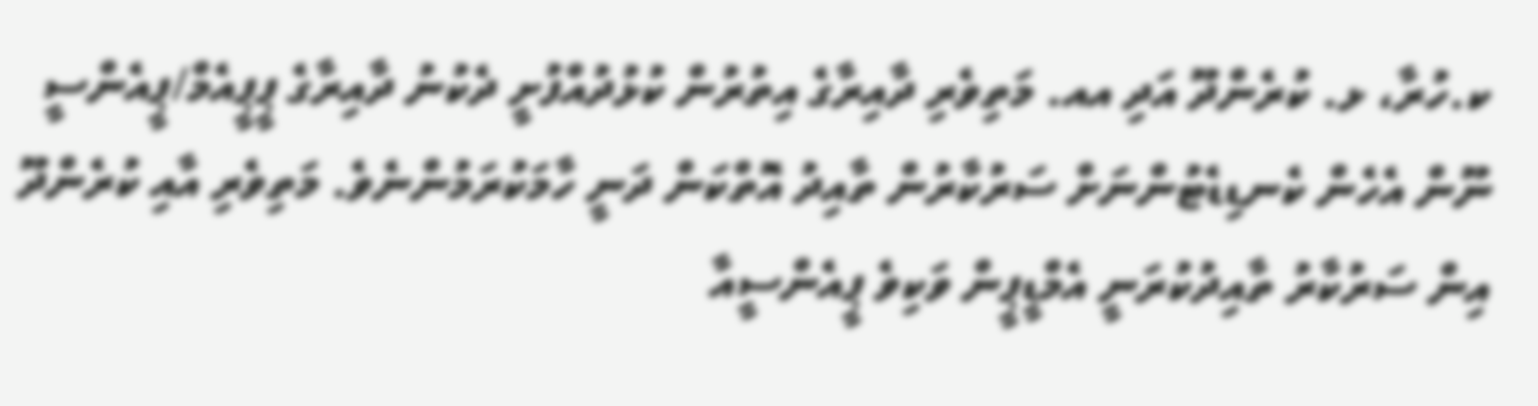ކ.ހުރާ، ޅ. ކުރެންދޫ އަދި އއ. މަތިވެރި ދާއިރާގެ އިތުރުން ކުޅުދުއްފުށީ ދެކުނު ދާއިރާގެ ޕީޕީއެމް/ޕީއެންސީ ނޫން އެހެން ކެނޑިޑެޓުންނަށް ސަރުކާރުން ތާއިދު އޮތްކަން ދަނީ ހާމަކުރަމުންނެވެ. މަތިވެރި އާއި ކުރެންދޫ އިން ސަރުކާރު ތާއިދުކުރަނީ އެމްޑީޕީން ވަކިވެ ޕީއެންސީއާ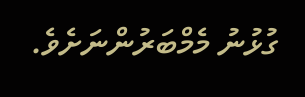ގުޅުނު މެމްބަރުންނަށެވެ.